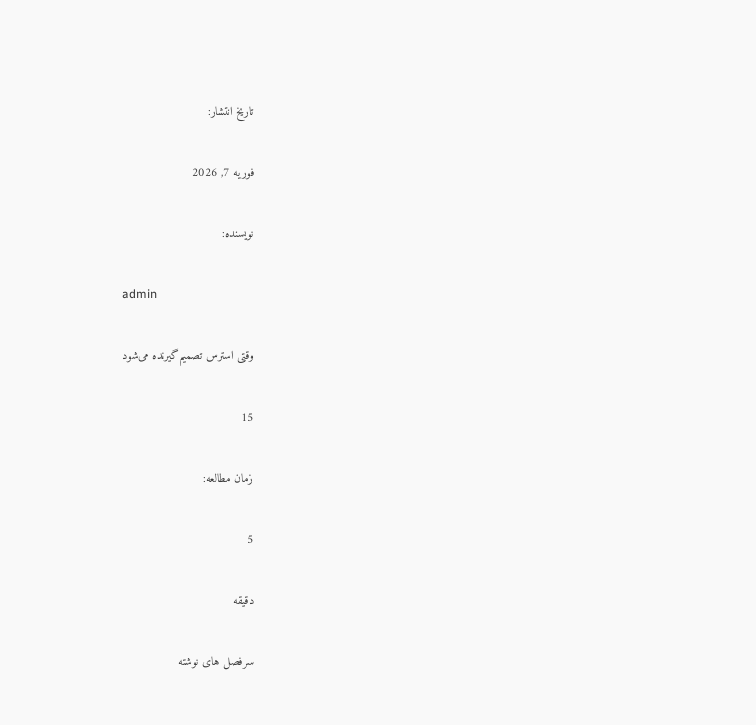تاریخ انتشار:

فوریه 7, 2026

نویسنده:

admin

وقتی استرس تصمیم‌گیرنده می‌شود

15

زمان مطالعه:

5

دقیقه

سرفصل های نوشته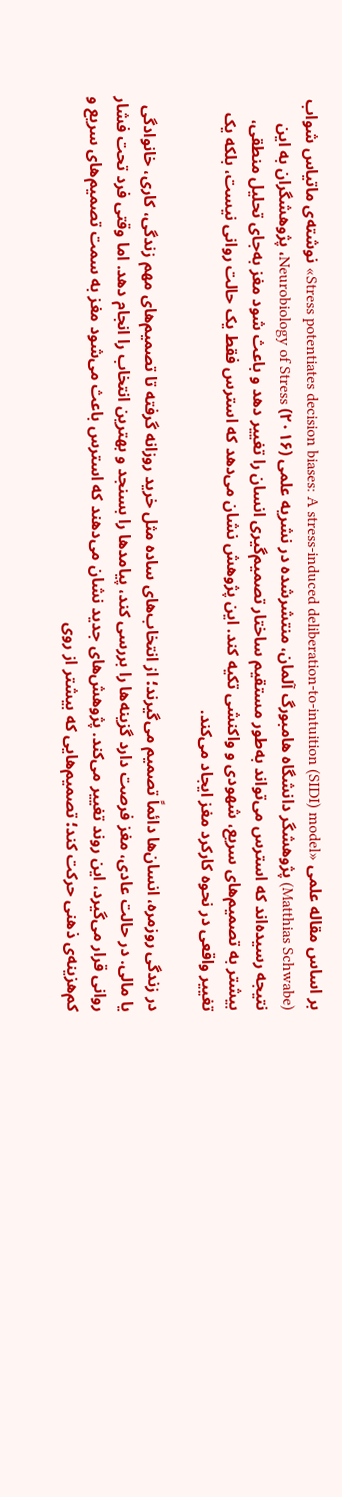بر اساس مقاله علمی «Stress potentiates decision biases: A stress‑induced deliberation‑to‑intuition (SIDI) model» نوشته‌ی ماتیاس شواب (Matthias Schwabe) پژوهشگر دانشگاه هامبورگ آلمان، منتشرشده در نشریه علمی Neurobiology of Stress (۲۰۱۶)، پژوهشگران به این نتیجه رسیده‌اند که استرس می‌تواند به‌طور مستقیم ساختار تصمیم‌گیری انسان را تغییر دهد و باعث شود مغز به‌جای تحلیل منطقی، بیشتر به تصمیم‌های سریع، شهودی و واکنشی تکیه کند. این پژوهش نشان می‌دهد که استرس فقط یک حالت روانی نیست، بلکه یک تغییر واقعی در نحوه کارکرد مغز ایجاد می‌کند.

در زندگی روزمره، انسان‌ها دائماً تصمیم می‌گیرند؛ از انتخاب‌های ساده مثل خرید روزانه گرفته تا تصمیم‌های مهم زندگی، کاری، خانوادگی یا مالی. در حالت عادی، مغز فرصت دارد گزینه‌ها را بررسی کند، پیامدها را بسنجد و بهترین انتخاب را انجام دهد. اما وقتی فرد تحت فشار روانی قرار می‌گیرد، این روند تغییر می‌کند. پژوهش‌های جدید نشان می‌دهند که استرس باعث می‌شود مغز به سمت تصمیم‌های سریع و کم‌هزینه‌ی ذهنی حرکت کند؛ تصمیم‌هایی که بیشتر از روی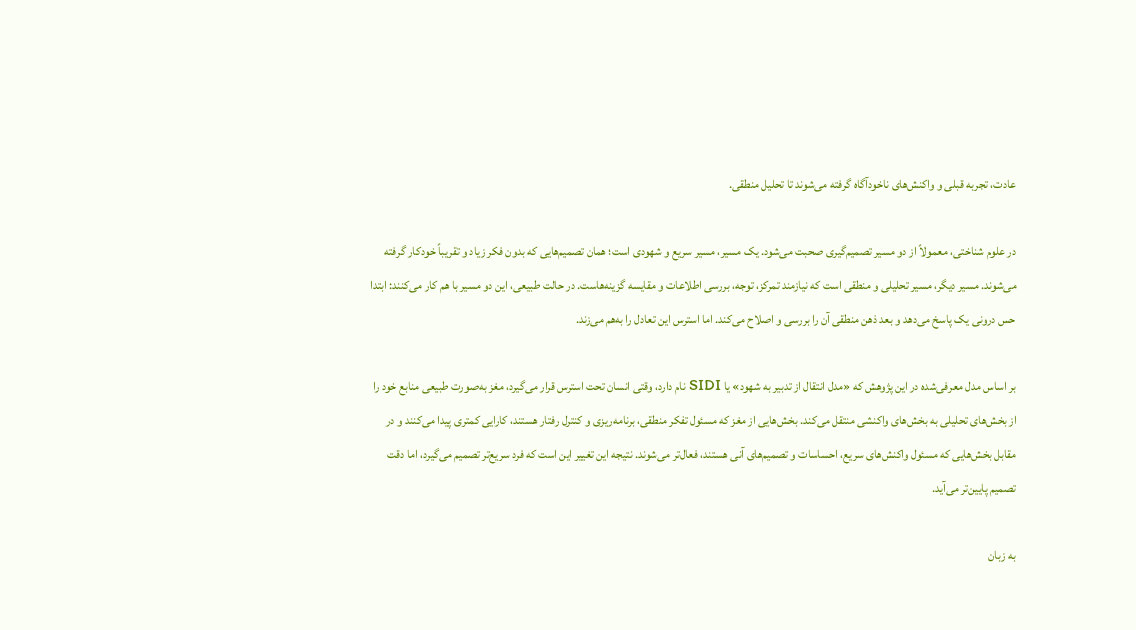عادت، تجربه قبلی و واکنش‌های ناخودآگاه گرفته می‌شوند تا تحلیل منطقی.

در علوم شناختی، معمولاً از دو مسیر تصمیم‌گیری صحبت می‌شود. یک مسیر، مسیر سریع و شهودی است؛ همان تصمیم‌هایی که بدون فکر زیاد و تقریباً خودکار گرفته می‌شوند. مسیر دیگر، مسیر تحلیلی و منطقی است که نیازمند تمرکز، توجه، بررسی اطلاعات و مقایسه گزینه‌هاست. در حالت طبیعی، این دو مسیر با هم کار می‌کنند: ابتدا حس درونی یک پاسخ می‌دهد و بعد ذهن منطقی آن را بررسی و اصلاح می‌کند. اما استرس این تعادل را به‌هم می‌زند.

بر اساس مدل معرفی‌شده در این پژوهش که «مدل انتقال از تدبیر به شهود» یا SIDI نام دارد، وقتی انسان تحت استرس قرار می‌گیرد، مغز به‌صورت طبیعی منابع خود را از بخش‌های تحلیلی به بخش‌های واکنشی منتقل می‌کند. بخش‌هایی از مغز که مسئول تفکر منطقی، برنامه‌ریزی و کنترل رفتار هستند، کارایی کمتری پیدا می‌کنند و در مقابل بخش‌هایی که مسئول واکنش‌های سریع، احساسات و تصمیم‌های آنی هستند، فعال‌تر می‌شوند. نتیجه این تغییر این است که فرد سریع‌تر تصمیم می‌گیرد، اما دقت تصمیم پایین‌تر می‌آید.

به زبان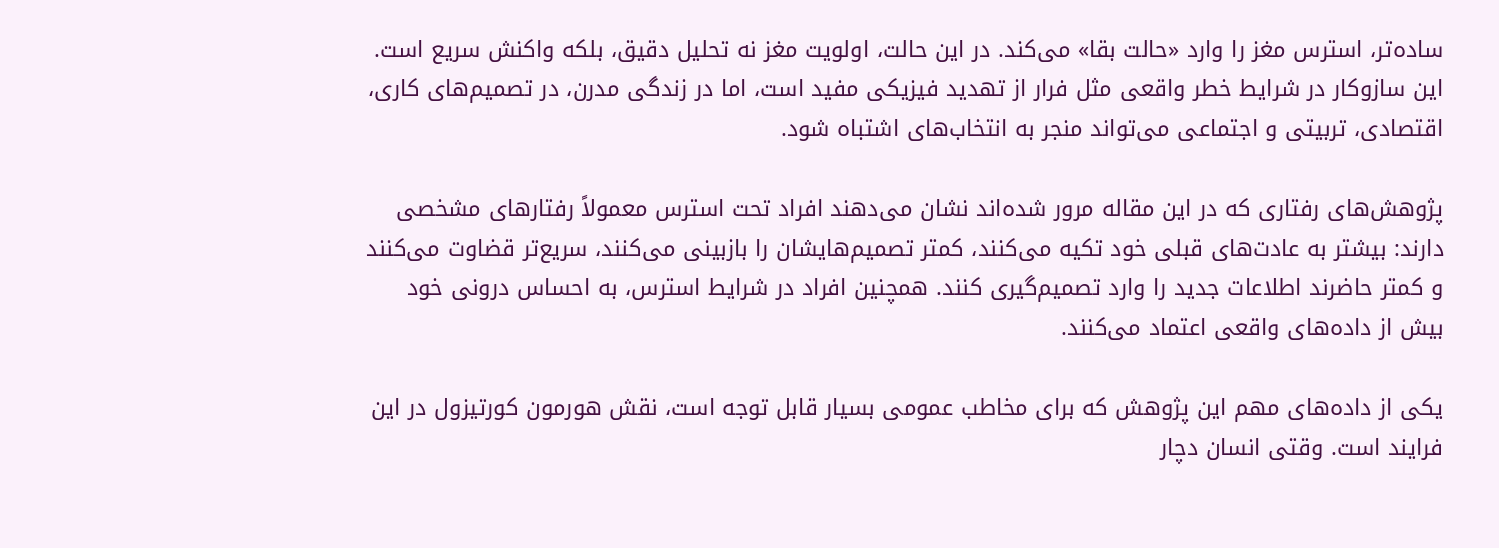ساده‌تر، استرس مغز را وارد «حالت بقا» می‌کند. در این حالت، اولویت مغز نه تحلیل دقیق، بلکه واکنش سریع است. این سازوکار در شرایط خطر واقعی مثل فرار از تهدید فیزیکی مفید است، اما در زندگی مدرن، در تصمیم‌های کاری، اقتصادی، تربیتی و اجتماعی می‌تواند منجر به انتخاب‌های اشتباه شود.

پژوهش‌های رفتاری که در این مقاله مرور شده‌اند نشان می‌دهند افراد تحت استرس معمولاً رفتارهای مشخصی دارند: بیشتر به عادت‌های قبلی خود تکیه می‌کنند، کمتر تصمیم‌هایشان را بازبینی می‌کنند، سریع‌تر قضاوت می‌کنند و کمتر حاضرند اطلاعات جدید را وارد تصمیم‌گیری کنند. همچنین افراد در شرایط استرس، به احساس درونی خود بیش از داده‌های واقعی اعتماد می‌کنند.

یکی از داده‌های مهم این پژوهش که برای مخاطب عمومی بسیار قابل توجه است، نقش هورمون کورتیزول در این فرایند است. وقتی انسان دچار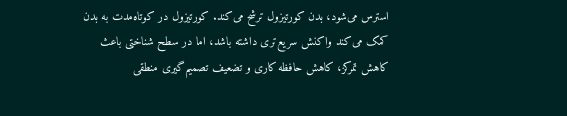استرس می‌شود، بدن کورتیزول ترشح می‌کند. کورتیزول در کوتاه‌مدت به بدن کمک می‌کند واکنش سریع‌تری داشته باشد، اما در سطح شناختی باعث کاهش تمرکز، کاهش حافظه کاری و تضعیف تصمیم‌گیری منطقی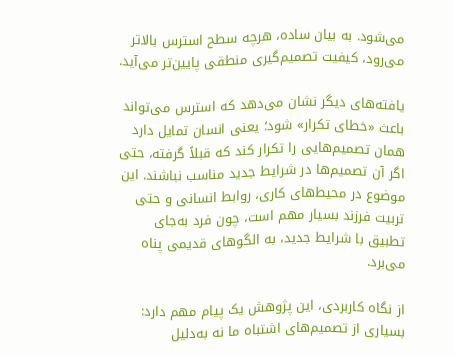می‌شود. به بیان ساده، هرچه سطح استرس بالاتر می‌رود، کیفیت تصمیم‌گیری منطقی پایین‌تر می‌آید.

یافته‌های دیگر نشان می‌دهد که استرس می‌تواند باعث «خطای تکرار» شود؛ یعنی انسان تمایل دارد همان تصمیم‌هایی را تکرار کند که قبلاً گرفته، حتی اگر آن تصمیم‌ها در شرایط جدید مناسب نباشند. این موضوع در محیط‌های کاری، روابط انسانی و حتی تربیت فرزند بسیار مهم است، چون فرد به‌جای تطبیق با شرایط جدید، به الگوهای قدیمی پناه می‌برد.

از نگاه کاربردی، این پژوهش یک پیام مهم دارد: بسیاری از تصمیم‌های اشتباه ما نه به‌دلیل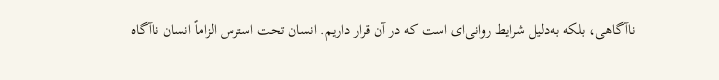ناآگاهی، بلکه به‌دلیل شرایط روانی‌ای است که در آن قرار داریم. انسان تحت استرس الزاماً انسان ناآگاه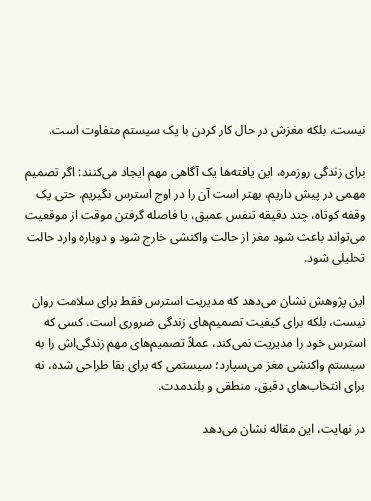نیست، بلکه مغزش در حال کار کردن با یک سیستم متفاوت است.

برای زندگی روزمره، این یافته‌ها یک آگاهی مهم ایجاد می‌کنند: اگر تصمیم مهمی در پیش داریم، بهتر است آن را در اوج استرس نگیریم. حتی یک وقفه کوتاه، چند دقیقه تنفس عمیق، یا فاصله گرفتن موقت از موقعیت می‌تواند باعث شود مغز از حالت واکنشی خارج شود و دوباره وارد حالت تحلیلی شود.

این پژوهش نشان می‌دهد که مدیریت استرس فقط برای سلامت روان نیست، بلکه برای کیفیت تصمیم‌های زندگی ضروری است. کسی که استرس خود را مدیریت نمی‌کند، عملاً تصمیم‌های مهم زندگی‌اش را به سیستم واکنشی مغز می‌سپارد؛ سیستمی که برای بقا طراحی شده، نه برای انتخاب‌های دقیق، منطقی و بلندمدت.

در نهایت، این مقاله نشان می‌دهد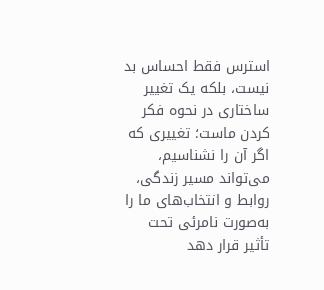استرس فقط احساس بد نیست، بلکه یک تغییر ساختاری در نحوه فکر کردن ماست؛ تغییری که اگر آن را نشناسیم، می‌تواند مسیر زندگی، روابط و انتخاب‌های ما را به‌صورت نامرئی تحت تأثیر قرار دهد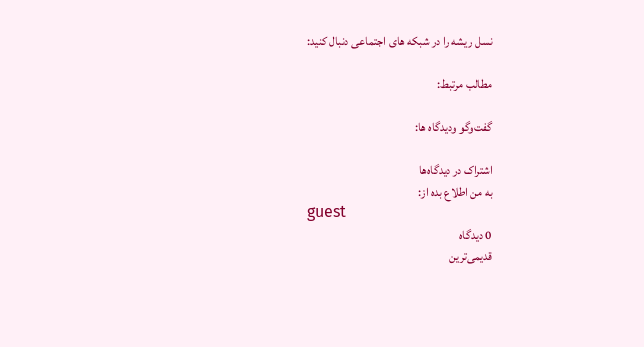نسل ریشه را در شبکه های اجتماعی دنبال کنید:

مطالب مرتبط:

گفت‌وگو ودیدگاه ها:

اشتراک در دیدگاه‌ها
به من اطلاع بده از:
guest
0 دیدگاه
قدیمی‌ترین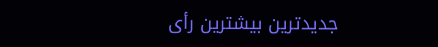جدیدترین بیشترین رأی